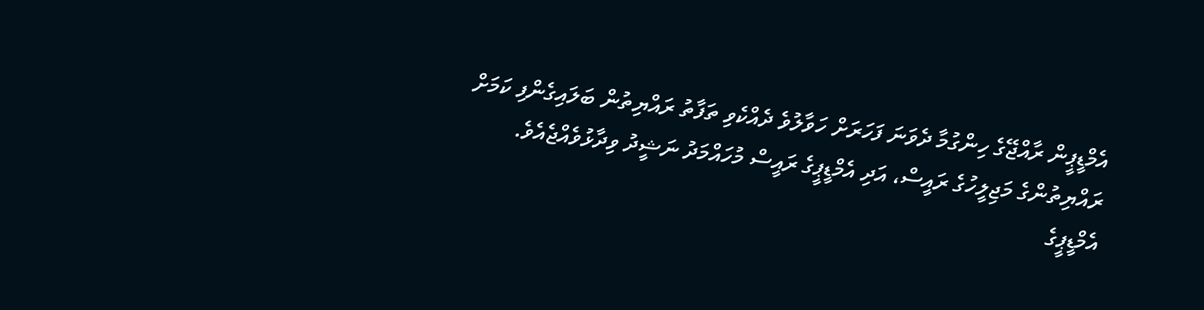އެމްޑީޕީން ރާއްޖޭގެ ހިންގުމާ ދެވަނަ ފަހަރަށް ހަވާލުވެ ދެއްކެވި ތަފާތު ރައްޔިތުން ބަލައިގެންފި ކަމަށް ރައްޔިތުންގެ މަޖިލީހުގެ ރައީސް، އަދި އެމްޑީޕީގެ ރައީސް މުހައްމަދު ނަޝީދު ވިދާޅުވެއްޖެއެވެ.
އެމްޑީޕީގެ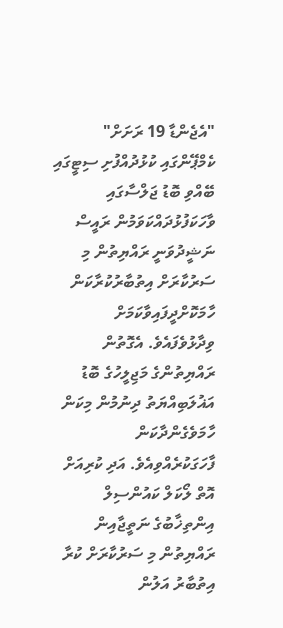"އެޖެންޑާ 19 ރަށަށް" ކެމްޕޭންގައި ކުޅުދުއްފުށި ސިޓީގައި ބޭއްވި ބޮޑު ޖަލްސާގައި ވާހަކަފުޅުދައްކަވަމުން ރައީސް ނަޝީދުވަނީ ރައްޔިތުން މި ސަރުކާރަށް އިތުބާރުކުރާކަން ހާމަކޮށްދީފައިވާކަމަށް ވިދާޅުވެފައެވެ. އެގޮތުން ރައްޔިތުންގެ މަޖިލީހުގެ ބޮޑު އަޣުލަބިއްޔަތު ދިނުމުން މިކަން ހާމަވެގެންދާކަން ފާހަގަކުރެއްވިއެވެ. އަދި ކުރިއަށް އޮތް ލޯކަލް ކައުންސިލް އިންތިޚާބުގެ ނަތީޖާއިން ރައްޔިތުން މި ސަރުކާރަށް ކުރާ އިތުބާރު އަލުން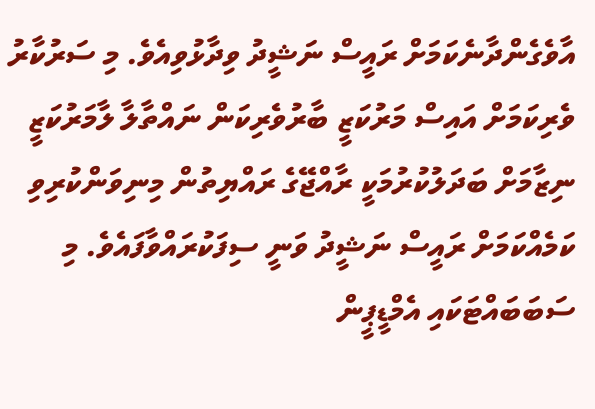އާވެގެންދާނެކަމަށް ރައީސް ނަޝީދު ވިދާޅުވިއެވެ. މި ސަރުކާރު ވެރިކަމަށް އައިސް މަރުކަޒީ ބާރުވެރިކަން ނައްތާލާ ލާމަރުކަޒީ ނިޒާމަށް ބަދަލުކުރުމަކީ ރާއްޖޭގެ ރައްޔިތުން މިނިވަންކުރިވި ކަމެއްކަމަށް ރައީސް ނަޝީދު ވަނީ ސިފަކުރައްވާފައެވެ. މި ސަބަބައްޓަކައި އެމްޑީޕީން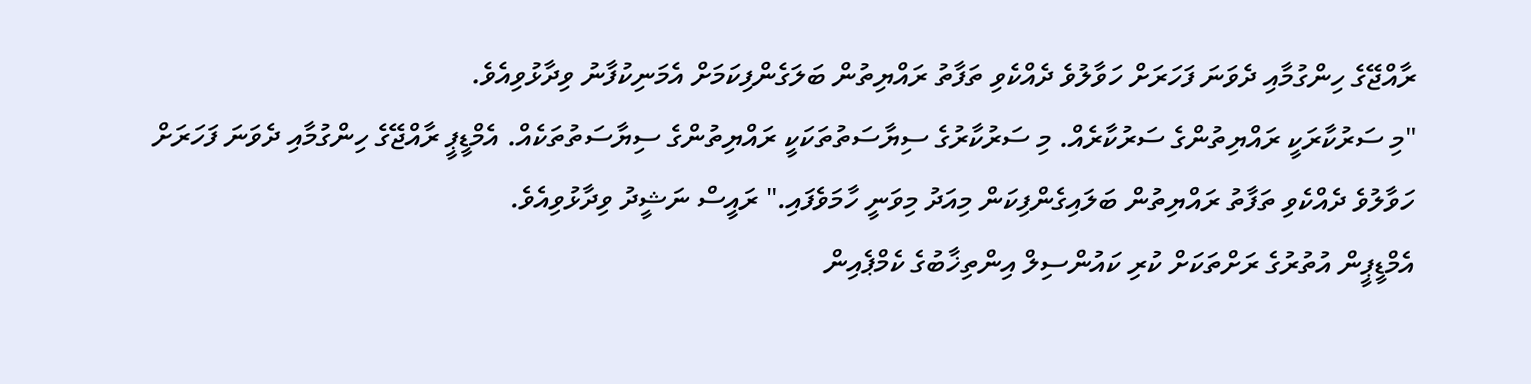ރާއްޖޭގެ ހިންގުމާއި ދެވަނަ ފަހަރަށް ހަވާލުވެ ދެއްކެވި ތަފާތު ރައްޔިތުން ބަލަގެންފިކަމަށް އެމަނިކުފާނު ވިދާޅުވިއެވެ.
"މި ސަރުކާރަކީ ރައްޔިތުންގެ ސަރުކާރެއް. މި ސަރުކާރުގެ ސިޔާސަތުތަކަކީ ރައްޔިތުންގެ ސިޔާސަތުތަކެއް. އެމްޑީޕީ ރާއްޖޭގެ ހިންގުމާއި ދެވަނަ ފަހަރަށް ހަވާލުވެ ދެއްކެވި ތަފާތު ރައްޔިތުން ބަލައިގެންފިކަން މިއަދު މިވަނީ ހާމަވެފައި." ރައީސް ނަޝީދު ވިދާޅުވިއެވެ.
އެމްޑީޕީން އުތުރުގެ ރަށްތަކަށް ކުރި ކައުންސިލް އިންތިޚާބުގެ ކެމްޕެއިން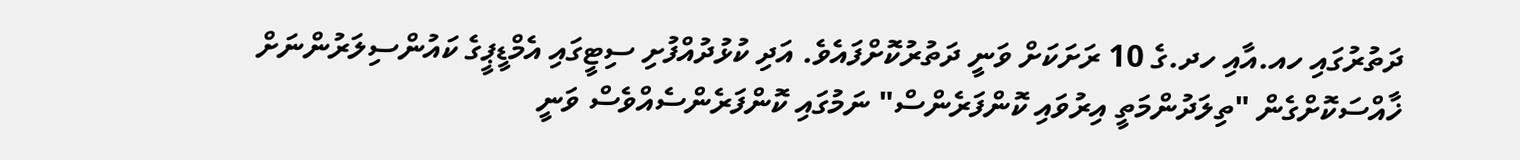ދަތުރުގައި ހއ.އާއި ހދ.ގެ 10 ރަށަކަށް ވަނީ ދަތުރުކޮށްފައެވެ. އަދި ކުޅުދުއްފުށި ސިޓީގައި އެމްޑީޕީގެ ކައުންސިލަރުންނަށް ޚާއްސަކޮށްގެން "ތިލަދުންމަތީ އިރުވައި ކޮންފަރެންސް" ނަމުގައި ކޮންފަރެންސެއްވެސް ވަނީ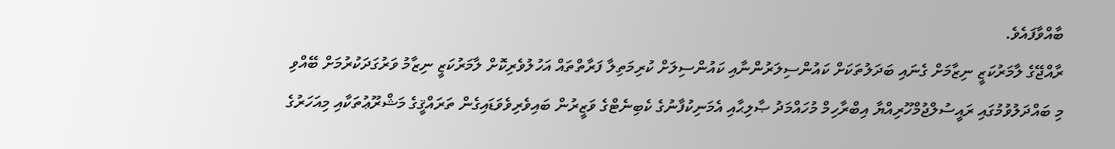ބާއްވާފައެވެ.
ރާއްޖޭގެ ލާމަރުކަޒީ ނިޒާމަށް ގެނައި ބަދަލުތަކަށް ކައުންސިލަރުންނާއި ކައުންސިލަށް ކުރިމަތިލާ ފަރާތްތައް އަހުލުވެރިކޮށް ލާމަރުކަޒީ ނިޒާމު ވަރުގަދަކުރުމަށް ބޭއްވި މި ބައްދަލުވުމުގައި ރައީސުލްޖުމްހޫރިއްޔާ އިބްރާހިމް މުހައްމަދު ޞާލިޙާއި އެމަނިކުފާނުގެ ކެބިނެޓްގެ ވަޒީރުން ބައިވެރިވެވަޑައިގެން ތަރައްޤީގެ މަޝްރޫޢުތަކާއި މިއަހަރުގެ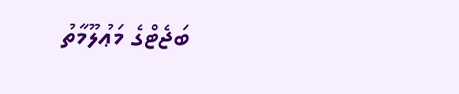ބަޖެޓްގެ މަޢުލޫމާތު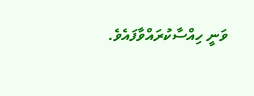ވަނީ ހިއްސާކުރައްވާފައެވެ.